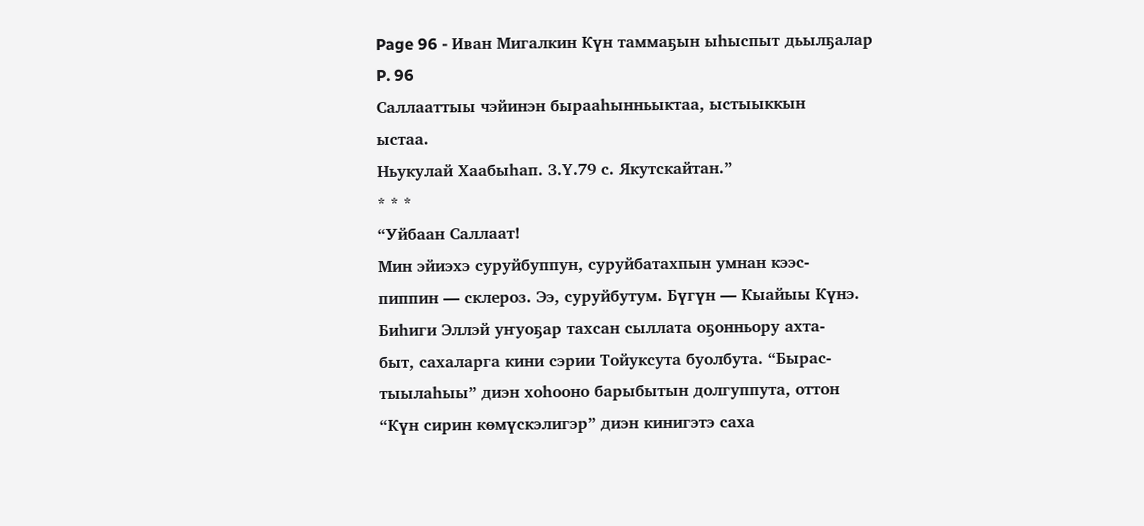Page 96 - Иван Мигалкин Күн таммаҕын ыһыспыт дьылҕалар
P. 96
Саллааттыы чэйинэн бырааһынньыктаа, ыстыыккын
ыстаа.
Ньукулай Хаабыһап. З.Ү.79 с. Якутскайтан.”
* * *
“Уйбаан Саллаат!
Мин эйиэхэ суруйбуппун, суруйбатахпын умнан кээс-
пиппин — склероз. Ээ, суруйбутум. Бүгүн — Кыайыы Күнэ.
Биһиги Эллэй уҥуоҕар тахсан сыллата оҕонньору ахта-
быт, сахаларга кини сэрии Тойуксута буолбута. “Бырас-
тыылаһыы” диэн хоһооно барыбытын долгуппута, оттон
“Күн сирин көмүскэлигэр” диэн кинигэтэ саха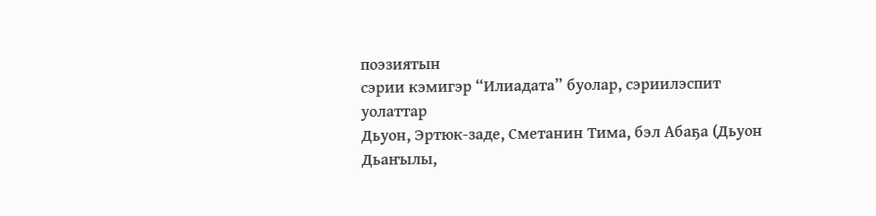поэзиятын
сэрии кэмигэр “Илиадата” буолар, сэриилэспит уолаттар
Дьуон, Эртюк-заде, Сметанин Тима, бэл Абаҕа (Дьуон
Дьаҥылы,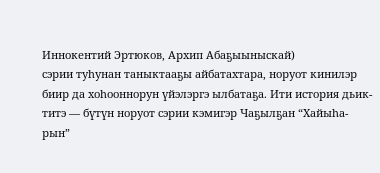Иннокентий Эртюков, Архип Абаҕыыныскай)
сэрии туһунан таныктааҕы айбатахтара, норуот кинилэр
биир да хоһооннорун үйэлэргэ ылбатаҕа. Ити история дьик-
титэ — бүтүн норуот сэрии кэмигэр Чаҕылҕан “Хайыһа-
рын”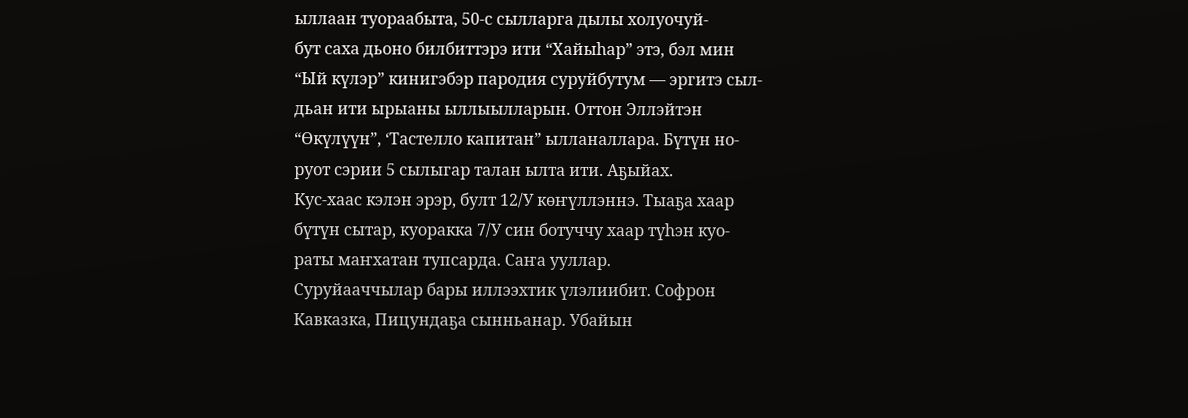ыллаан туораабыта, 50-с сылларга дылы холуочуй-
бут саха дьоно билбиттэрэ ити “Хайыһар” этэ, бэл мин
“Ый күлэр” кинигэбэр пародия суруйбутум — эргитэ сыл-
дьан ити ырыаны ыллыылларын. Оттон Эллэйтэн
“Өкүлүүн”, ‘Тастелло капитан” ылланаллара. Бүтүн но-
руот сэрии 5 сылыгар талан ылта ити. Аҕыйах.
Кус-хаас кэлэн эрэр, булт 12/У көҥүллэннэ. Тыаҕа хаар
бүтүн сытар, куоракка 7/У син ботуччу хаар түһэн куо-
раты маҥхатан тупсарда. Саҥа ууллар.
Суруйааччылар бары иллээхтик үлэлиибит. Софрон
Кавказка, Пицундаҕа сынньанар. Убайын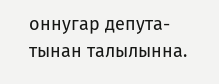оннугар депута-
тынан талылынна.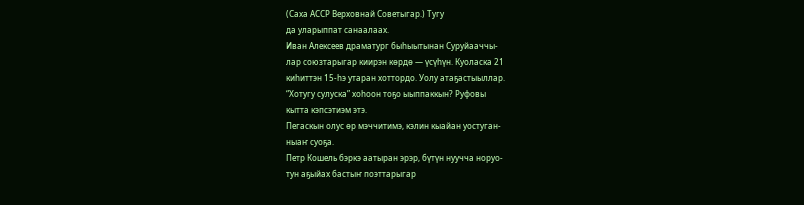(Саха АССР Верховнай Советыгар.) Тугу
да уларыппат санаалаах.
Иван Алексеев драматург быһыытынан Суруйааччы-
лар союзтарыгар киирэн көрдө — үсүһүн. Куоласка 21
киһиттэн 15-һэ утаран хоттордо. Уолу атаҕастыыллар.
“Хотугу сулуска” хоһоон тоҕо ыыппаккын? Руфовы
кытта кэпсэтиэм этэ.
Пегаскын олус өр мэччитимэ, кэлин кыайан уостуган-
ныаҥ суоҕа.
Петр Кошель бэркэ аатыран эрэр, бүтүн нуучча норуо-
тун аҕыйах бастыҥ поэттарыгар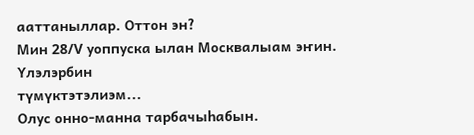ааттаныллар. Оттон эн?
Мин 28/V уоппуска ылан Москвалыам эҥин. Үлэлэрбин
түмүктэтэлиэм...
Олус онно-манна тарбачыһабын.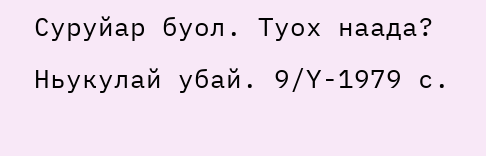Суруйар буол. Туох наада?
Ньукулай убай. 9/Ү-1979 с.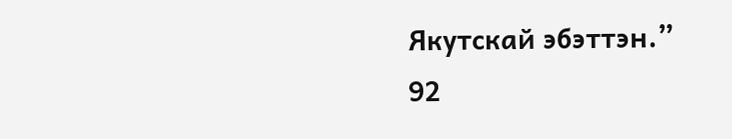Якутскай эбэттэн.”
92